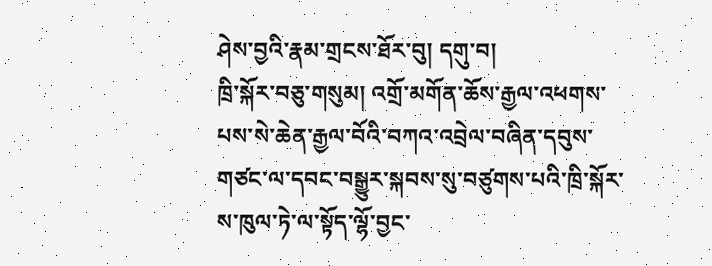ཤེས་བྱའི་རྣམ་གྲངས་ཐོར་བུ། དགུ་བ།
ཁྲི་སྐོར་བཅུ་གསུམ། འགྲོ་མགོན་ཆོས་རྒྱལ་འཕགས་པས་སེ་ཆེན་རྒྱལ་བོའི་བཀའ་འབྲེལ་བཞིན་དབུས་གཙང་ལ་དབང་བསྒྱུར་སྐབས་སུ་བཙུགས་པའི་ཁྲི་སྐོར་ས་ཁུལ་ཏེ་ལ་སྟོད་ལྷོ་བྱང་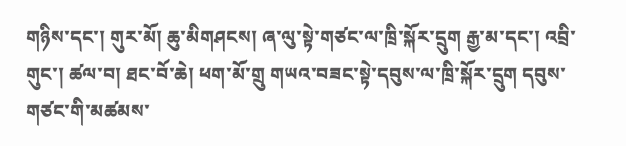གཉིས་དང་། གུར་མོ། ཆུ་མིགཤངས། ཞ་ལུ་སྟེ་གཙང་ལ་ཁྲི་སྐོར་དྲུག རྒྱ་མ་དང་། འབྲི་གུང་། ཚལ་བ། ཐང་བོ་ཆེ། ཕག་མོ་གྲུ གཡའ་བཟང་སྟེ་དབུས་ལ་ཁྲི་སྐོར་དྲུག དབུས་གཙང་གི་མཚམས་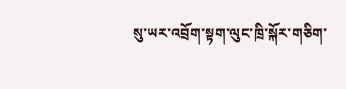སུ་ཡར་འབྲོག་སྟག་ལུང་ཁྲི་སྐོར་གཅིག་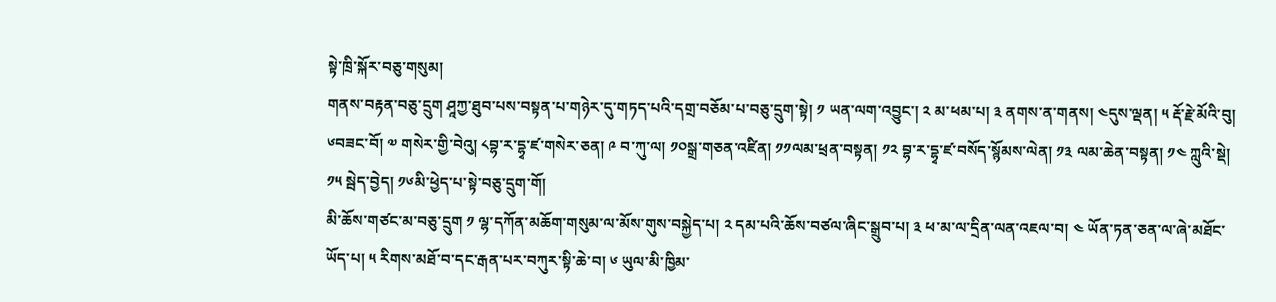སྟེ་ཁྲི་སྐོར་བཅུ་གསུམ།
གནས་བརྟན་བཅུ་དྲུག ཤཱཀྱ་ཐུབ་པས་བསྟན་པ་གཉེར་དུ་གཏད་པའི་དགྲ་བཅོམ་པ་བཅུ་དྲུག་སྟེ། ༡ ཡན་ལག་འབྱུང་། ༢ མ་ཕམ་པ། ༣ ནགས་ན་གནས། ༤དུས་ལྡན། ༥ རྡོ་རྗེ་མོའི་བུ། ༦བཟང་བོ། ༧ གསེར་གྱི་བེའུ། ༨བྷ་ར་དྷྭ་ཛ་གསེར་ཅན། ༩ བ་ཀུ་ལ། ༡༠སྒྲ་གཅན་འཛིན། ༡༡ལམ་ཕྲན་བསྟན། ༡༢ བྷ་ར་དྷྭ་ཛ་བསོད་སྙོམས་ལེན། ༡༣ ལམ་ཆེན་བསྟན། ༡༤ ཀླུའི་སྡེ། ༡༥ སྦེད་བྱེད། ༡༦མི་ཕྱེད་པ་སྟེ་བཅུ་དྲུག་གོ།
མི་ཆོས་གཙང་མ་བཅུ་དྲུག ༡ ལྷ་དཀོན་མཆོག་གསུམ་ལ་མོས་གུས་བསྐྱེད་པ། ༢ དམ་པའི་ཆོས་བཙལ་ཞིང་སྒྲུབ་པ། ༣ ཕ་མ་ལ་དྲིན་ལན་འཇལ་བ། ༤ ཡོན་ཏན་ཅན་ལ་ཞེ་མཐོང་ཡོད་པ། ༥ རིགས་མཐོ་བ་དང་རྒན་པར་བཀུར་སྟི་ཆེ་བ། ༦ ཡུལ་མི་ཁྱིམ་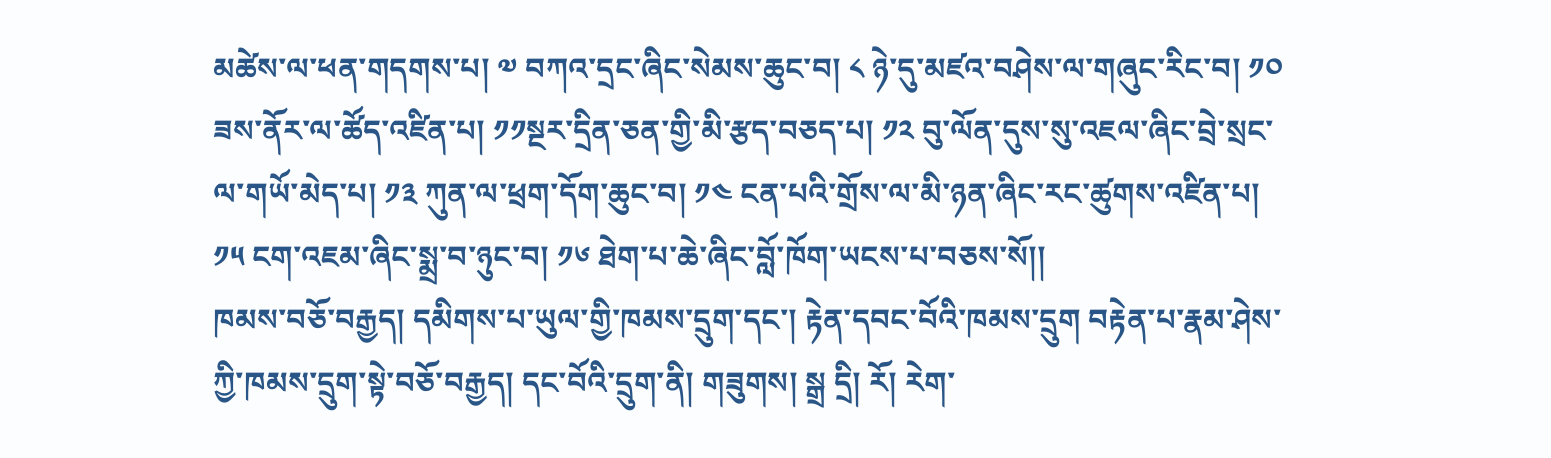མཚེས་ལ་ཕན་གདགས་པ། ༧ བཀའ་དྲང་ཞིང་སེམས་ཆུང་བ། ༨ ཉེ་དུ་མཛའ་བཤེས་ལ་གཞུང་རིང་བ། ༡༠ ཟས་ནོར་ལ་ཚོད་འཛིན་པ། ༡༡སྔར་དྲིན་ཅན་གྱི་མི་རྩད་བཅད་པ། ༡༢ བུ་ལོན་དུས་སུ་འཇལ་ཞིང་བྲེ་སྲང་ལ་གཡོ་མེད་པ། ༡༣ ཀུན་ལ་ཕྲག་དོག་ཆུང་བ། ༡༤ ངན་པའི་གྲོས་ལ་མི་ཉན་ཞིང་རང་ཚུགས་འཛིན་པ། ༡༥ ངག་འཇམ་ཞིང་སྨྲ་བ་ཉུང་བ། ༡༦ ཐེག་པ་ཆེ་ཞིང་བློ་ཁོག་ཡངས་པ་བཅས་སོ།།
ཁམས་བཅོ་བརྒྱད། དམིགས་པ་ཡུལ་གྱི་ཁམས་དྲུག་དང་། རྟེན་དབང་བོའི་ཁམས་དྲུག བརྟེན་པ་རྣམ་ཤེས་ཀྱི་ཁམས་དྲུག་སྟེ་བཅོ་བརྒྱད། དང་བོའི་དྲུག་ནི། གཟུགས། སྒྲ དྲི། རོ། རེག་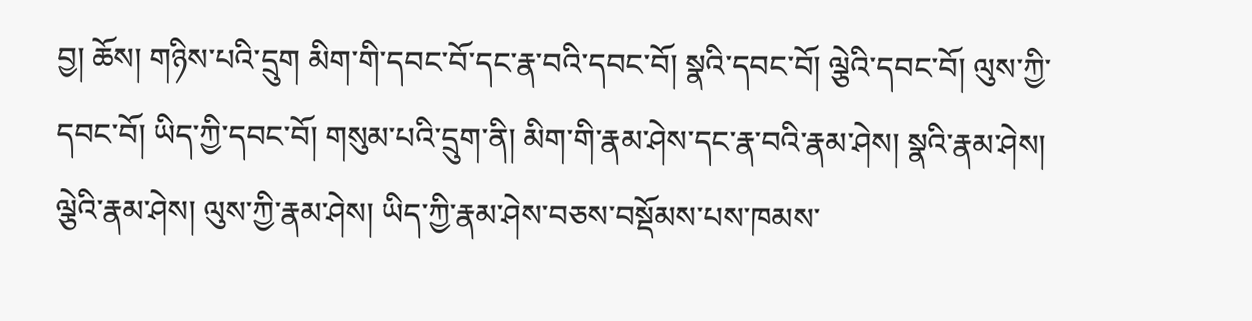བྱ། ཆོས། གཉིས་པའི་དྲུག མིག་གི་དབང་བོ་དང་རྣ་བའི་དབང་བོ། སྣའི་དབང་བོ། ལྕེའི་དབང་བོ། ལུས་ཀྱི་དབང་བོ། ཡིད་ཀྱི་དབང་བོ། གསུམ་པའི་དྲུག་ནི། མིག་གི་རྣམ་ཤེས་དང་རྣ་བའི་རྣམ་ཤེས། སྣའི་རྣམ་ཤེས། ལྕེའི་རྣམ་ཤེས། ལུས་ཀྱི་རྣམ་ཤེས། ཡིད་ཀྱི་རྣམ་ཤེས་བཅས་བསྡོམས་པས་ཁམས་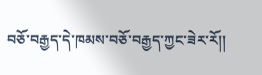བཅོ་བརྒྱད་དེ་ཁམས་བཅོ་བརྒྱད་ཀྱང་ཟེར་རོ།།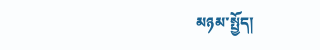མཉམ་སྤྱོད།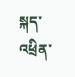སྐད་འཕྲིན་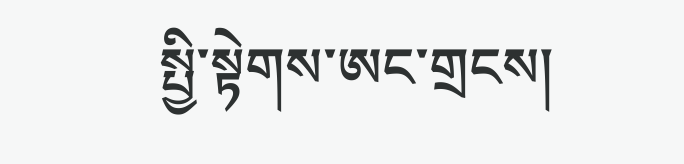སྤྱི་སྟེགས་ཨང་གྲངས།